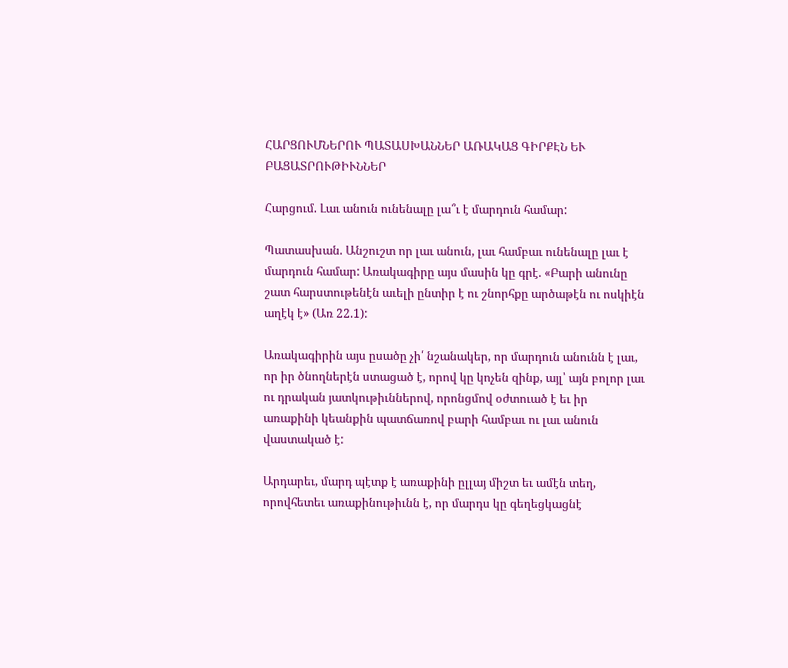ՀԱՐՑՈՒՄՆԵՐՈՒ ՊԱՏԱՍԽԱՆՆԵՐ ԱՌԱԿԱՑ ԳԻՐՔԷՆ ԵՒ ԲԱՑԱՏՐՈՒԹԻՒՆՆԵՐ

Հարցում. Լաւ անուն ունենալը լա՞ւ է մարդուն համար:

Պատասխան. Անշուշտ որ լաւ անուն, լաւ համբաւ ունենալը լաւ է մարդուն համար: Առակագիրը այս մասին կը գրէ. «Բարի անունը շատ հարստութենէն աւելի ընտիր է ու շնորհքը արծաթէն ու ոսկիէն աղէկ է» (Առ 22.1):

Առակագիրին այս ըսածը չի՛ նշանակեր, որ մարդուն անունն է լաւ, որ իր ծնողներէն ստացած է, որով կը կոչեն զինք, այլ՝ այն բոլոր լաւ ու դրական յատկութիւններով, որոնցմով օժտուած է եւ իր առաքինի կեանքին պատճառով բարի համբաւ ու լաւ անուն վաստակած է:

Արդարեւ, մարդ պէտք է առաքինի ըլլայ միշտ եւ ամէն տեղ, որովհետեւ առաքինութիւնն է, որ մարդս կը գեղեցկացնէ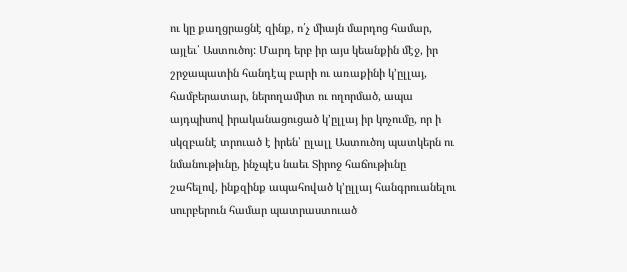ու կը քաղցրացնէ զինք, ո՛չ միայն մարդոց համար, այլեւ՝ Աստուծոյ: Մարդ երբ իր այս կեանքին մէջ, իր շրջապատին հանդէպ բարի ու առաքինի կ՚ըլլայ, համբերատար, ներողամիտ ու ողորմած, ապա այդպիսով իրականացուցած կ՚ըլլայ իր կոչումը, որ ի սկզբանէ տրուած է իրեն՝ ըլալլ Աստուծոյ պատկերն ու նմանութիւնը, ինչպէս նաեւ Տիրոջ հաճութիւնը շահելով, ինքզինք ապահոված կ՚ըլլայ հանգրուանելու սուրբերուն համար պատրաստուած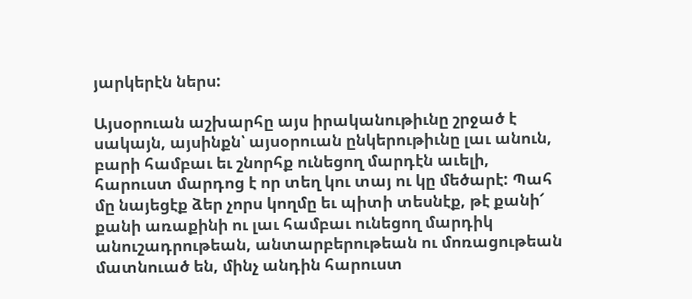յարկերէն ներս:

Այսօրուան աշխարհը այս իրականութիւնը շրջած է սակայն, այսինքն՝ այսօրուան ընկերութիւնը լաւ անուն, բարի համբաւ եւ շնորհք ունեցող մարդէն աւելի, հարուստ մարդոց է որ տեղ կու տայ ու կը մեծարէ: Պահ մը նայեցէք ձեր չորս կողմը եւ պիտի տեսնէք, թէ քանի՜ քանի առաքինի ու լաւ համբաւ ունեցող մարդիկ անուշադրութեան, անտարբերութեան ու մոռացութեան մատնուած են, մինչ անդին հարուստ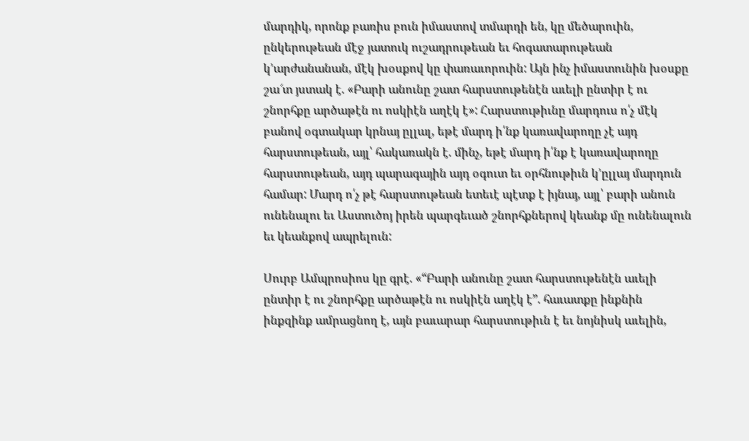մարդիկ, որոնք բառիս բուն իմաստով տմարդի են, կը մեծարուին, ընկերութեան մէջ յատուկ ուշադրութեան եւ հոգատարութեան կ՚արժանանան, մէկ խօսքով կը փառաւորուին: Այն ինչ իմաստունին խօսքը շա՜տ յստակ է. «Բարի անունը շատ հարստութենէն աւելի ընտիր է ու շնորհքը արծաթէն ու ոսկիէն աղէկ է»: Հարստութիւնը մարդուս ո՛չ մէկ բանով օգտակար կրնայ ըլլալ, եթէ մարդ ի՛նք կառավարողը չէ այդ հարստութեան, այլ՝ հակառակն է. մինչ, եթէ մարդ ի՛նք է կառավարողը հարստութեան, այդ պարագային այդ օգուտ եւ օրհնութիւն կ՚ըլլայ մարդուն համար: Մարդ ո՛չ թէ հարստութեան ետեւէ պէտք է իյնայ, այլ՝ բարի անուն ունենալու եւ Աստուծոյ իրեն պարգեւած շնորհքներով կեանք մը ունենալուն եւ կեանքով ապրելուն:

Սուրբ Ամպրոսիոս կը գրէ. «“Բարի անունը շատ հարստութենէն աւելի ընտիր է ու շնորհքը արծաթէն ու ոսկիէն աղէկ է”. հաւատքը ինքնին ինքզինք ամրացնող է, այն բաւարար հարստութիւն է եւ նոյնիսկ աւելին,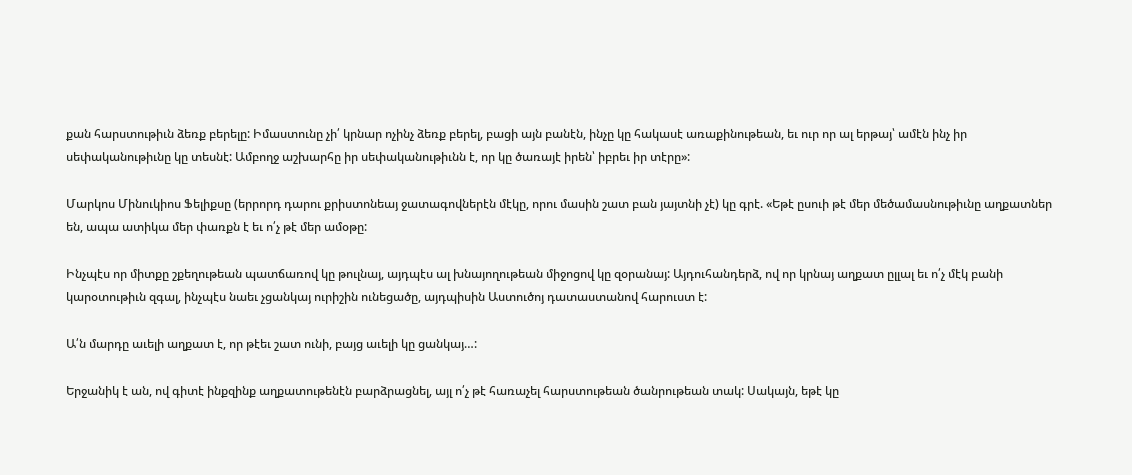քան հարստութիւն ձեռք բերելը: Իմաստունը չի՛ կրնար ոչինչ ձեռք բերել, բացի այն բանէն, ինչը կը հակասէ առաքինութեան, եւ ուր որ ալ երթայ՝ ամէն ինչ իր սեփականութիւնը կը տեսնէ: Ամբողջ աշխարհը իր սեփականութիւնն է, որ կը ծառայէ իրեն՝ իբրեւ իր տէրը»:

Մարկոս Մինուկիոս Ֆելիքսը (երրորդ դարու քրիստոնեայ ջատագովներէն մէկը, որու մասին շատ բան յայտնի չէ) կը գրէ. «Եթէ ըսուի թէ մեր մեծամասնութիւնը աղքատներ են, ապա ատիկա մեր փառքն է եւ ո՛չ թէ մեր ամօթը:

Ինչպէս որ միտքը շքեղութեան պատճառով կը թուլնայ, այդպէս ալ խնայողութեան միջոցով կը զօրանայ: Այդուհանդերձ, ով որ կրնայ աղքատ ըլլալ եւ ո՛չ մէկ բանի կարօտութիւն զգալ, ինչպէս նաեւ չցանկայ ուրիշին ունեցածը, այդպիսին Աստուծոյ դատաստանով հարուստ է:

Ա՛ն մարդը աւելի աղքատ է, որ թէեւ շատ ունի, բայց աւելի կը ցանկայ…:

Երջանիկ է ան, ով գիտէ ինքզինք աղքատութենէն բարձրացնել, այլ ո՛չ թէ հառաչել հարստութեան ծանրութեան տակ: Սակայն, եթէ կը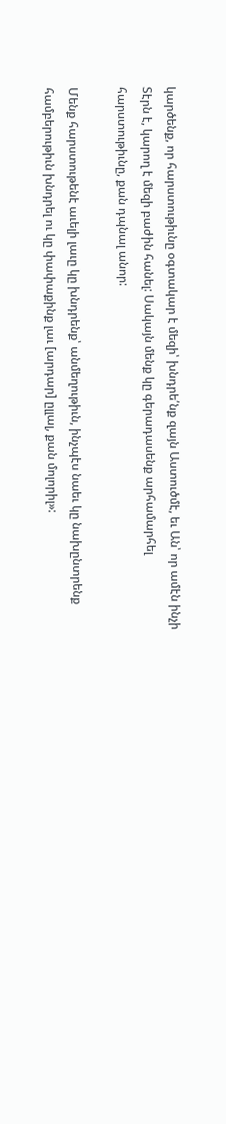կարծենք, որ հարստութիւնը օգտակար է մեզի՝ խնդրե՛նք զայն Աստուծմէ, եւ Ան՝ որ ամէն ինչի Տէրն է, կարող է մեզի բաժին հանել: Սակայն մենք կը գերադասենք արհամարհել հարստութիւնը, քան դպնալ անոր:

Մենք հարստութենէ աւելի լաւը կը խնդրենք՝ անմեղութիւն, ինչպէս նաեւ կը նախընտրենք համբերութիւն խնդրել ու կը փափաքինք լաւ [արդար] ըլլալ, քան մոլորիլ»: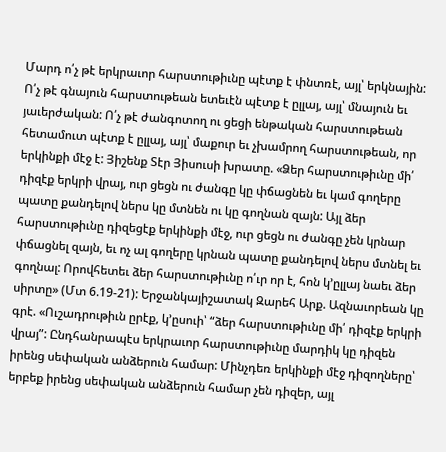Մարդ ո՛չ թէ երկրաւոր հարստութիւնը պէտք է փնտռէ, այլ՝ երկնային: Ո՛չ թէ գնայուն հարստութեան ետեւէն պէտք է ըլլայ, այլ՝ մնայուն եւ յաւերժական: Ո՛չ թէ ժանգոտող ու ցեցի ենթական հարստութեան հետամուտ պէտք է ըլլայ, այլ՝ մաքուր եւ չխամրող հարստութեան, որ երկինքի մէջ է: Յիշենք Տէր Յիսուսի խրատը. «Ձեր հարստութիւնը մի՛ դիզէք երկրի վրայ, ուր ցեցն ու ժանգը կը փճացնեն եւ կամ գողերը պատը քանդելով ներս կը մտնեն ու կը գողնան զայն: Այլ ձեր հարստութիւնը դիզեցէք երկինքի մէջ, ուր ցեցն ու ժանգը չեն կրնար փճացնել զայն, եւ ոչ ալ գողերը կրնան պատը քանդելով ներս մտնել եւ գողնալ: Որովհետեւ ձեր հարստութիւնը ո՛ւր որ է, հոն կ՚ըլլայ նաեւ ձեր սիրտը» (Մտ 6.19-21): Երջանկայիշատակ Զարեհ Արք. Ազնաւորեան կը գրէ. «Ուշադրութիւն ըրէք, կ՚ըսուի՝ “ձեր հարստութիւնը մի՛ դիզէք երկրի վրայ”: Ընդհանրապէս երկրաւոր հարստութիւնը մարդիկ կը դիզեն իրենց սեփական անձերուն համար: Մինչդեռ երկինքի մէջ դիզողները՝ երբեք իրենց սեփական անձերուն համար չեն դիզեր, այլ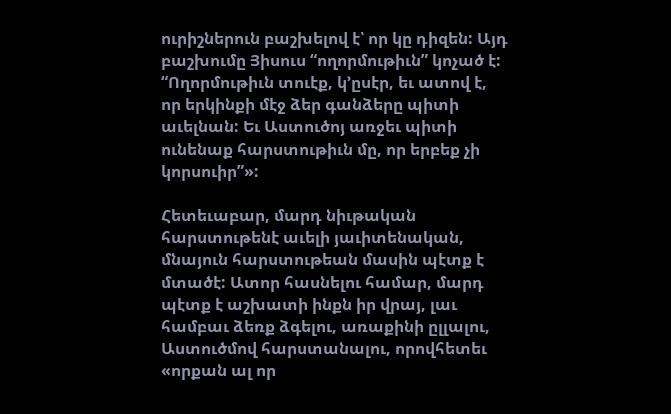ուրիշներուն բաշխելով է՝ որ կը դիզեն: Այդ բաշխումը Յիսուս “ողորմութիւն” կոչած է: “Ողորմութիւն տուէք, կ՚ըսէր, եւ ատով է, որ երկինքի մէջ ձեր գանձերը պիտի աւելնան: Եւ Աստուծոյ առջեւ պիտի ունենաք հարստութիւն մը, որ երբեք չի կորսուիր”»:

Հետեւաբար, մարդ նիւթական հարստութենէ աւելի յաւիտենական, մնայուն հարստութեան մասին պէտք է մտածէ: Ատոր հասնելու համար, մարդ պէտք է աշխատի ինքն իր վրայ, լաւ համբաւ ձեռք ձգելու, առաքինի ըլլալու, Աստուծմով հարստանալու, որովհետեւ «որքան ալ որ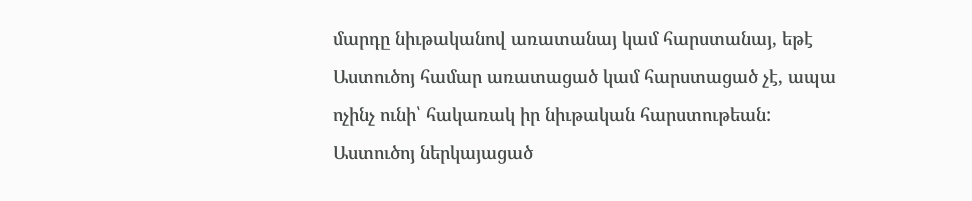մարդը նիւթականով առատանայ կամ հարստանայ, եթէ Աստուծոյ համար առատացած կամ հարստացած չէ, ապա ոչինչ ունի՝ հակառակ իր նիւթական հարստութեան: Աստուծոյ ներկայացած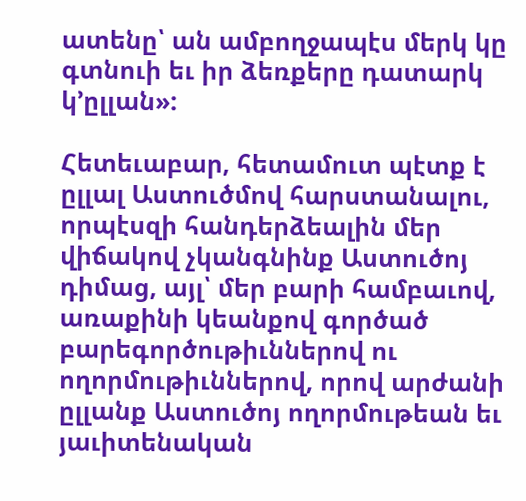ատենը՝ ան ամբողջապէս մերկ կը գտնուի եւ իր ձեռքերը դատարկ կ՚ըլլան»:

Հետեւաբար, հետամուտ պէտք է ըլլալ Աստուծմով հարստանալու, որպէսզի հանդերձեալին մեր վիճակով չկանգնինք Աստուծոյ դիմաց, այլ՝ մեր բարի համբաւով, առաքինի կեանքով գործած բարեգործութիւններով ու ողորմութիւններով, որով արժանի ըլլանք Աստուծոյ ողորմութեան եւ յաւիտենական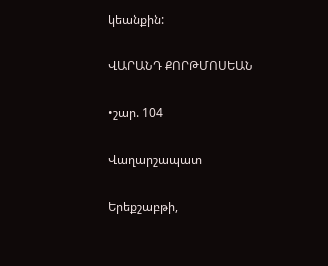կեանքին:

ՎԱՐԱՆԴ ՔՈՐԹՄՈՍԵԱՆ

•շար. 104

Վաղարշապատ

Երեքշաբթի,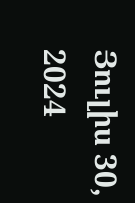Յուլիս 30, 2024